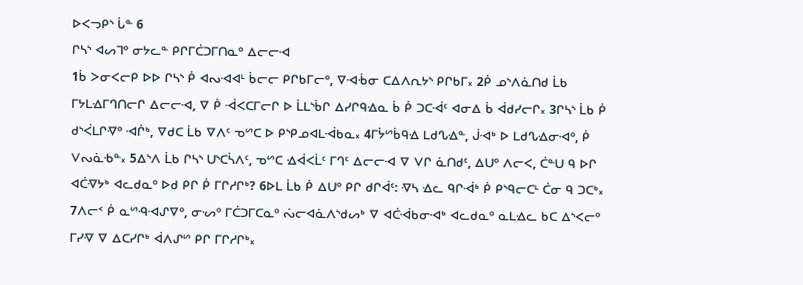ᐅᐸᓓᑭᔅ ᒑᓐ 6
ᒋᓴᔅ ᐊᔕᒣᐤ ᓂᔭᓚᓐ ᑭᒋᒥᑖᑐᒥᑎᓇᐤ ᐃᓕᓕᐗ
1ᑳ ᐳᓂᐸᓕᑭ ᐅᐅ ᒋᓴᔅ ᑮ ᐊᔓᐗᐊᒻ ᑳᓕᓕ ᑭᒋᑲᒥᓕᐤ, ᐁᐗᒀᓂ ᑕᐃᐱᕆᔭᔅ ᑭᒋᑲᒥ᙮ 2ᑮ ᓄᔅᐱᓈᑎᑯ ᒫᑲ ᒥᔭᒪᐎᒥᒉᑎᓕᒋ ᐃᓕᓕᐗ, ᐁ ᑮ ᐙᐸᑕᒥᓕᒋ ᐅ ᒫᒪᔅᑳᒋ ᐃᓯᒋᑫᐎᓇ ᑳ ᑮ ᑐᑕᐙᑦ ᐊᓂᐃ ᑳ ᐋᑯᓯᓕᒋ᙮ 3ᒋᓴᔅ ᒫᑲ ᑮ ᑯᔅᐹᒪᒋᐌᐤ ᐗᒌᒃ, ᐁᑯᑕ ᒫᑲ ᐁᐱᑦ ᓀᔥᑕ ᐅ ᑭᔅᑭᓄᐊᒪᐙᑲᓇ᙮ 4ᒥᔮᔥᑳᑫᐎ ᒪᑯᔐᐎᓐ, ᒎᐗᒃ ᐅ ᒪᑯᔐᐎᓂᐗᐤ, ᑮ ᐯᔓᓈᑾᓐ᙮ 5ᐃᔅᐱ ᒫᑲ ᒋᓴᔅ ᑌᔅᑕᓵᐱᑦ, ᓀᔥᑕ ᐎᐋᐸᒫᑦ ᒥᒉᑦ ᐃᓕᓕᐗ ᐁ ᐯᒋ ᓈᑎᑯᑦ, ᐃᑌᐤ ᐱᓕᐸ, ᑖᓐᑌ ᑫ ᐅᒋ ᐊᑖᐌᔭᒃ ᐊᓚᑯᓇᐤ ᐅᑯ ᑭᒋ ᑮ ᒥᒋᓱᒋᒃ? 6ᐅᒪ ᒫᑲ ᑮ ᐃᑌᐤ ᑭᒋ ᑯᒋᐋᑦ: ᐌᓴ ᐎᓚ ᑫᒋᐙᒃ ᑮ ᑭᔅᑫᓕᑕᒻ ᑖᓂ ᑫ ᑐᑕᒃ᙮
7ᐱᓕᑉ ᑮ ᓇᔥᑴᐗᔑᐁᐤ, ᓂᔡᐤ ᒥᑖᑐᒥᑕᓇᐤ ᔔᓕᐊᓈᐱᔅᑯᔕᒃ ᐁ ᐊᑖᐙᑲᓂᐗᒃ ᐊᓚᑯᓇᐤ ᓇᒪᐎᓚ ᑲᑕ ᐃᔅᐸᓕᐤ ᒥᓯᐌ ᐁ ᐃᑕᓯᒋᒃ ᐋᐱᔑᔥ ᑭᒋ ᒥᒋᓱᒋᒃ᙮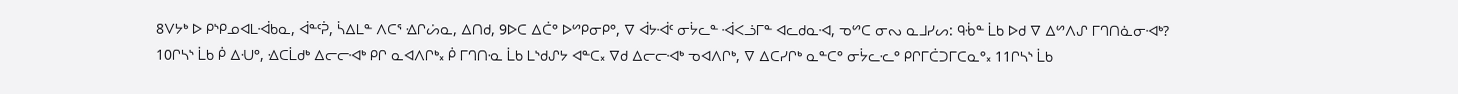8ᐯᔭᒃ ᐅ ᑭᔅᑭᓄᐊᒪᐙᑲᓇ, ᐋᓐᑦᕉ, ᓵᐃᒪᓐ ᐱᑕᕐ ᐎᒋᔖᓇ, ᐃᑎᑯ, 9ᐅᑕ ᐃᑖᐤ ᐅᔥᑭᓂᑭᐤ, ᐁ ᐋᔭᐙᑦ ᓂᔮᓚᓐ ᐙᐸᓘᒥᓐ ᐊᓚᑯᓇᐗ, ᓀᔥᑕ ᓂᔓ ᓇᒧᓯᔕ: ᑫᒀᓐ ᒫᑲ ᐅᑯ ᐁ ᐃᔥᐱᔑ ᒥᒉᑎᓈᓂᐗᒃ?
10ᒋᓴᔅ ᒫᑲ ᑮ ᐃᑗᐤ, ᐎᑕᒫᑯᒃ ᐃᓕᓕᐗᒃ ᑭᒋ ᓇᐊᐱᒋᒃ᙮ ᑮ ᒥᒉᑎᓋ ᒫᑲ ᒪᔅᑯᔑᔭ ᐊᓐᑕ᙮ ᐁᑯ ᐃᓕᓕᐗᒃ ᓀᐊᐱᒋᒃ, ᐁ ᐃᑕᓯᒋᒃ ᓇᓐᑕᐤ ᓂᔮᓚᓦᐤ ᑭᒋᒥᑖᑐᒥᑕᓇᐤ᙮ 11ᒋᓴᔅ ᒫᑲ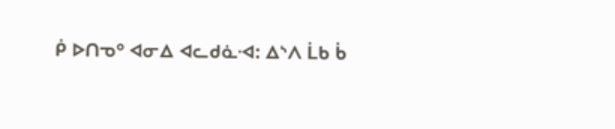ᑮ ᐅᑎᓀᐤ ᐊᓂᐃ ᐊᓚᑯᓈᐗ: ᐃᔅᐱ ᒫᑲ ᑳ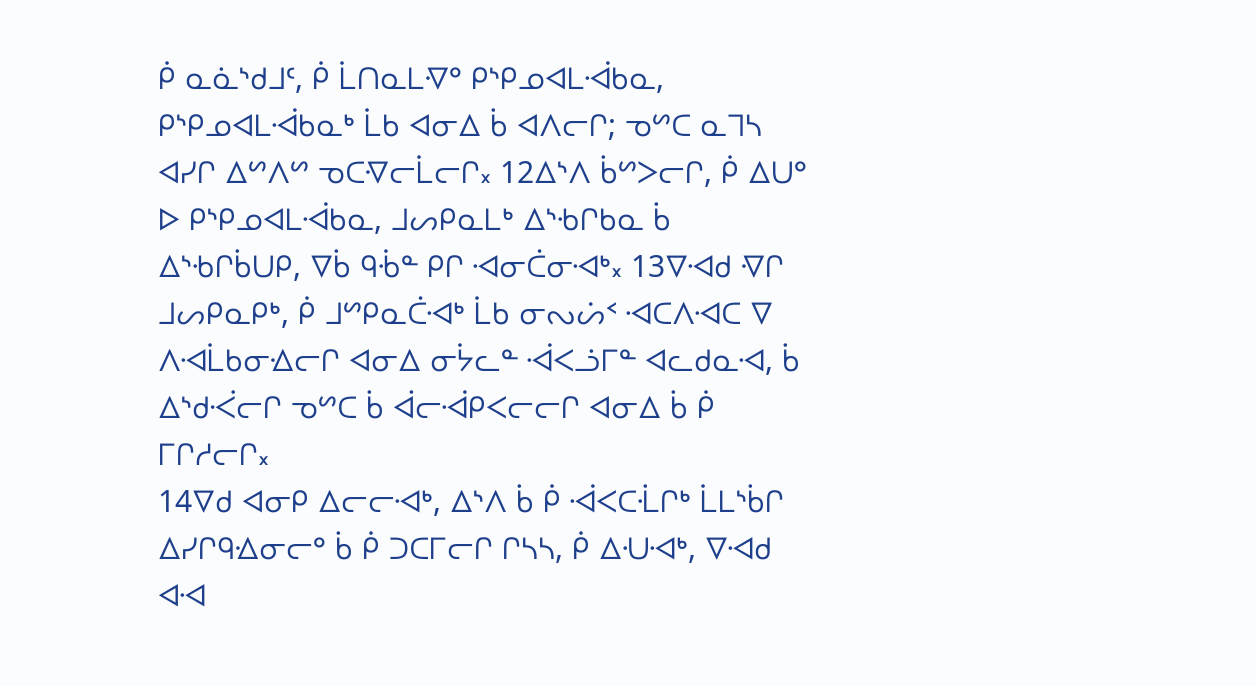ᑮ ᓇᓈᔅᑯᒧᑦ, ᑮ ᒫᑎᓇᒪᐌᐤ ᑭᔅᑭᓄᐊᒪᐙᑲᓇ, ᑭᔅᑭᓄᐊᒪᐙᑲᓇᒃ ᒫᑲ ᐊᓂᐃ ᑳ ᐊᐱᓕᒋ; ᓀᔥᑕ ᓇᒣᓴ ᐊᓯᒋ ᐃᔥᐱᔥ ᓀᑕᐌᓕᒫᓕᒋ᙮ 12ᐃᔅᐱ ᑳᔥᐳᓕᒋ, ᑮ ᐃᑌᐤ ᐅ ᑭᔅᑭᓄᐊᒪᐙᑲᓇ, ᒧᔕᑭᓇᒪᒃ ᐃᔅᑾᒋᑲᓇ ᑳ ᐃᔅᑾᒋᑳᑌᑭ, ᐁᑳ ᑫᒀᓐ ᑭᒋ ᐗᓂᑖᓂᐗᒃ᙮ 13ᐁᐗᑯ ᐌᒋ ᒧᔕᑭᓇᑭᒃ, ᑮ ᒧᔥᑭᓇᑖᐗᒃ ᒫᑲ ᓂᔓᔖᑉ ᐗᑕᐱᐗᑕ ᐁ ᐱᐗᒫᑲᓂᐎᓕᒋ ᐊᓂᐃ ᓂᔮᓚᓐ ᐙᐸᓘᒥᓐ ᐊᓚᑯᓇᐗ, ᑳ ᐃᔅᑯᑆᓕᒋ ᓀᔥᑕ ᑳ ᐋᓕᐙᑭᐸᓕᓕᒋ ᐊᓂᐃ ᑳ ᑮ ᒥᒋᓱᓕᒋ᙮
14ᐁᑯ ᐊᓂᑭ ᐃᓕᓕᐗᒃ, ᐃᔅᐱ ᑳ ᑮ ᐙᐸᑕᒸᒋᒃ ᒫᒪᔅᑳᒋ ᐃᓯᒋᑫᐎᓂᓕᐤ ᑳ ᑮ ᑐᑕᒥᓕᒋ ᒋᓴᓴ, ᑮ ᐃᑗᐗᒃ, ᐁᐗᑯ ᐊᐗ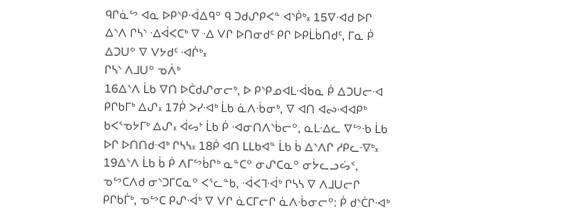ᑫᒋᓈᔥ ᐊᓇ ᐅᑭᔅᑭᐙᐃᑫᐤ ᑫ ᑐᑯᔑᑭᐸᓐ ᐊᔅᑮᒃ᙮ 15ᐁᐗᑯ ᐅᒋ ᐃᔅᐱ ᒋᓴᔅ ᐎᐋᐸᑕᒃ ᐁ ᐎ ᐯᒋ ᐅᑎᓂᑯᑦ ᑭᒋ ᐅᑭᒫᑳᑎᑯᑦ, ᒥᓇ ᑮ ᐃᑐᑌᐤ ᐁ ᐯᔭᑯᑦ ᐗᒌᒃ᙮
ᒋᓴᔅ ᐱᒧᑌᐤ ᓀᐲᒃ
16ᐃᔅᐱ ᒫᑲ ᐁᑎ ᐅᑖᑯᔑᓂᓕᒃ, ᐅ ᑭᔅᑭᓄᐊᒪᐙᑲᓇ ᑮ ᐃᑐᑌᓕᐗ ᑭᒋᑲᒥᒃ ᐃᔑ᙮ 17ᑮ ᐳᓯᐗᒃ ᒫᑲ ᓈᐱᒀᓂᒃ, ᐁ ᐊᑎ ᐊᔓᐗᐊᑭᒃ ᑲᐸᕐᓀᔭᒥᒃ ᐃᔑ᙮ ᐋᔕᔾ ᒫᑲ ᑮ ᐗᓂᑎᐱᔅᑳᓕᐤ, ᓇᒪᐎᓚ ᐁᔥᑾ ᒫᑲ ᐅᒋ ᐅᑎᑎᑯᐗᒃ ᒋᓴᓴ᙮ 18ᑮ ᐊᑎ ᒪᒪᑲᐊᓐ ᒫᑲ ᑳ ᐃᔅᐱᒋ ᓱᑭᓚᐌᒃ᙮ 19ᐃᔅᐱ ᒫᑲ ᑳ ᑮ ᐱᒥᔥᑳᒋᒃ ᓇᓐᑕᐤ ᓂᔑᑕᓇᐤ ᓂᔮᓚᓗᔖᑉ, ᓀᔥᑕᐱᑯ ᓂᔅᑐᒥᑕᓇᐤ ᐸᕐᓚᓐᑲ, ᐙᐸᒣᐙᒃ ᒋᓴᓴ ᐁ ᐱᒧᑌᓕᒋ ᑭᒋᑲᒦᒃ, ᓀᔥᑕ ᑭᔑᐙᒃ ᐁ ᐯᒋ ᓈᑕᒥᓕᒋ ᓈᐱᒀᓂᓕᐤ: ᑮ ᑯᔅᑖᒋᐗᒃ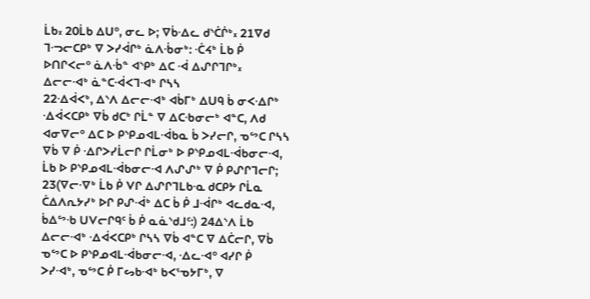ᒫᑲ᙮ 20ᒫᑲ ᐃᑌᐤ, ᓂᓚ ᐅ; ᐁᑳᐎᓚ ᑯᔅᑖᒌᒃ᙮ 21ᐁᑯ ᒣᓜᓕᑕᑭᒃ ᐁ ᐳᓯᐋᒋᒃ ᓈᐱᒀᓂᒃ: ᑣᔦᒃ ᒫᑲ ᑮ ᐅᑎᒋᐸᓕᐤ ᓈᐱᒀᓐ ᐊᔅᑭᒃ ᐃᑕ ᐙ ᐃᔑᒋᒣᒋᒃ᙮
ᐃᓕᓕᐗᒃ ᓈᓐᑕᐙᐸᒣᐗᒃ ᒋᓴᓴ
22ᐎᐋᐸᒃ, ᐃᔅᐱ ᐃᓕᓕᐗᒃ ᐊᑳᒥᒃ ᐃᑌᑫ ᑳ ᓂᐸᐎᒋᒃ ᐎᐋᐸᑕᑭᒃ ᐁᑳ ᑯᑕᒃ ᒋᒫᓐ ᐁ ᐃᑕᑾᓂᓕᒃ ᐊᓐᑕ, ᐱᑯ ᐊᓂᐁᓕᐤ ᐃᑕ ᐅ ᑭᔅᑭᓄᐊᒪᐙᑲᓇ ᑳ ᐳᓯᓕᒋ, ᓀᔥᑕ ᒋᓴᓴ ᐁᑳ ᐁ ᑮ ᐎᒋᐳᓯᒫᓕᒋ ᒋᒫᓂᒃ ᐅ ᑭᔅᑭᓄᐊᒪᐙᑲᓂᓕᐗ, ᒫᑲ ᐅ ᑭᔅᑭᓄᐊᒪᐙᑲᓂᓕᐗ ᐱᔑᔑᒃ ᐁ ᑮ ᑭᔑᒋᒣᓕᒋ; 23(ᐁᓕᐌᒃ ᒫᑲ ᑮ ᐯᒋ ᐃᔑᒋᒣᒪᑲᓋ ᑯᑕᑭᔭ ᒋᒫᓇ ᑖᐃᐱᕆᔭᓯᒃ ᐅᒋ ᑭᔑᐙᒃ ᐃᑕ ᑳ ᑮ ᒧᐙᒋᒃ ᐊᓚᑯᓇᐗ, ᑳᐃᔥᑾ ᑌᐯᓕᒋᑫᑦ ᑳ ᑮ ᓇᓈᔅᑯᒧᑦ:) 24ᐃᔅᐱ ᒫᑲ ᐃᓕᓕᐗᒃ ᐎᐋᐸᑕᑭᒃ ᒋᓴᓴ ᐁᑳ ᐊᓐᑕ ᐁ ᐃᑖᓕᒋ, ᐁᑳ ᓀᔥᑕ ᐅ ᑭᔅᑭᓄᐊᒪᐙᑲᓂᓕᐗ, ᐎᓚᐗᐤ ᐊᓯᒋ ᑮ ᐳᓯᐗᒃ, ᓀᔥᑕ ᑮ ᒥᔕᑲᐗᒃ ᑲᐸᕐᓀᔭᒥᒃ, ᐁ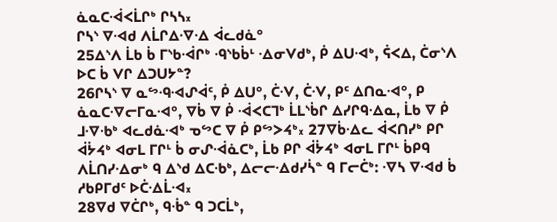ᓈᓇᑕᐙᐸᒫᒋᒃ ᒋᓴᓴ᙮
ᒋᓴᔅ ᐁᐗᑯ ᐱᒫᒋᐃᐌᐎ ᐋᓚᑯᓈᐤ
25ᐃᔅᐱ ᒫᑲ ᑳ ᒥᔅᑲᐙᒋᒃ ᑴᔅᑲᑳᒻ ᐎᓂᐯᑯᒃ, ᑮ ᐃᑌᐗᒃ, ᕌᐸᐃ, ᑖᓂᔅᐱ ᐅᑕ ᑳ ᐯᒋ ᐃᑐᑌᔭᓐ?
26ᒋᓴᔅ ᐁ ᓇᔥᑴᐗᔑᐋᑦ, ᑮ ᐃᑌᐤ, ᑖᐺ, ᑖᐺ, ᑭᑦ ᐃᑎᓇᐗᐤ, ᑭ ᓈᓇᑕᐌᓕᒥᓇᐗᐤ, ᐁᑳ ᐁ ᑮ ᐙᐸᑕᒣᒃ ᒫᒪᔅᑳᒋ ᐃᓯᒋᑫᐎᓇ, ᒫᑲ ᐁ ᑮ ᒧᐌᑾᒃ ᐊᓚᑯᓈᐗᒃ ᓀᔥᑕ ᐁ ᑮ ᑭᔥᐳᔦᒃ᙮ 27ᐁᑳᐎᓚ ᐋᐸᑎᓯᒃ ᑭᒋ ᐋᔮᔦᒃ ᐊᓂᒪ ᒥᒋᒻ ᑳ ᓂᔑᐙᓈᑕᒃ, ᒫᑲ ᑭᒋ ᐋᔮᔦᒃ ᐊᓂᒪ ᒥᒋᒻ ᑳᑭᑫ ᐱᒫᑎᓯᐎᓂᒃ ᑫ ᐃᔅᑯ ᐃᑕᑾᒃ, ᐃᓕᓕᐎᑯᓯᓵᓐ ᑫ ᒥᓕᑖᒃ: ᐌᓴ ᐁᐗᑯ ᑳ ᓱᑲᑭᒥᑯᑦ ᐅᑖᐎᒫᐗ᙮
28ᐁᑯ ᐁᑖᒋᒃ, ᑫᒀᓐ ᑫ ᑐᑕᒫᒃ,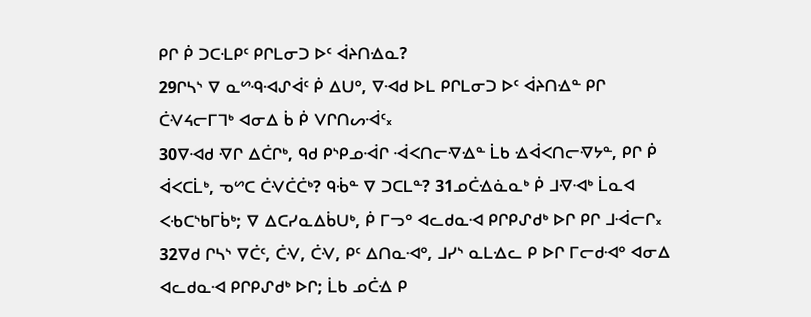ᑭᒋ ᑮ ᑐᑕᒶᑭᑦ ᑭᒋᒪᓂᑐ ᐅᑦ ᐋᔨᑎᐎᓇ?
29ᒋᓴᔅ ᐁ ᓇᔥᑴᐗᔑᐋᑦ ᑮ ᐃᑌᐤ, ᐁᐗᑯ ᐅᒪ ᑭᒋᒪᓂᑐ ᐅᑦ ᐋᔨᑎᐎᓐ ᑭᒋ ᑖᐺᔦᓕᒥᒣᒃ ᐊᓂᐃ ᑳ ᑮ ᐯᒋᑎᔕᐙᑦ᙮
30ᐁᐗᑯ ᐌᒋ ᐃᑖᒋᒃ, ᑫᑯ ᑭᔅᑭᓄᐙᒋ ᐙᐸᑎᓕᐌᐎᓐ ᒫᑲ ᐎᐋᐸᑎᓕᐌᔭᓐ, ᑭᒋ ᑮ ᐋᐸᑕᒫᒃ, ᓀᔥᑕ ᑖᐺᑖᑖᒃ? ᑫᒀᓐ ᐁ ᑐᑕᒪᓐ? 31ᓄᑖᐎᓈᓇᒃ ᑮ ᒧᐌᐗᒃ ᒫᓇᐊ ᐸᑾᑕᔅᑲᒥᑳᒃ; ᐁ ᐃᑕᓯᓇᐃᑳᑌᒃ, ᑮ ᒥᓓᐤ ᐊᓚᑯᓇᐗ ᑭᒋᑭᔑᑯᒃ ᐅᒋ ᑭᒋ ᒧᐙᓕᒋ᙮
32ᐁᑯ ᒋᓴᔅ ᐁᑖᑦ, ᑖᐺ, ᑖᐺ, ᑭᑦ ᐃᑎᓇᐗᐤ, ᒧᓯᔅ ᓇᒪᐎᓚ ᑭ ᐅᒋ ᒥᓕᑯᐗᐤ ᐊᓂᐃ ᐊᓚᑯᓇᐗ ᑭᒋᑭᔑᑯᒃ ᐅᒋ; ᒫᑲ ᓄᑖᐎ ᑭ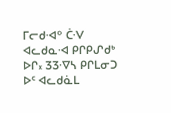ᒥᓕᑯᐗᐤ ᑖᐺ ᐊᓚᑯᓇᐗ ᑭᒋᑭᔑᑯᒃ ᐅᒋ᙮ 33ᐌᓴ ᑭᒋᒪᓂᑐ ᐅᑦ ᐊᓚᑯᓈᒪ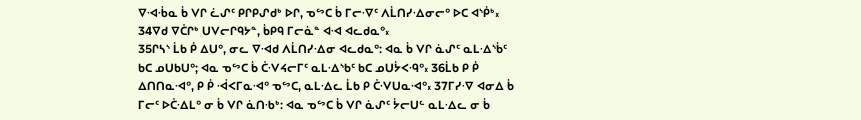ᐁᐗᒀᓇ ᑳ ᐯᒋ ᓛᔑᑦ ᑭᒋᑭᔑᑯᒃ ᐅᒋ, ᓀᔥᑕ ᑳ ᒥᓕᐌᑦ ᐱᒫᑎᓯᐎᓂᓕᐤ ᐅᑕ ᐊᔅᑮᒃ᙮
34ᐁᑯ ᐁᑖᒋᒃ ᑌᐯᓕᒋᑫᔭᓐ, ᑳᑭᑫ ᒥᓕᓈᓐ ᐊᐗ ᐊᓚᑯᓇᐤ᙮
35ᒋᓴᔅ ᒫᑲ ᑮ ᐃᑌᐤ, ᓂᓚ ᐁᐗᑯ ᐱᒫᑎᓯᐎᓂ ᐊᓚᑯᓇᐤ: ᐊᓇ ᑳ ᐯᒋ ᓈᔑᑦ ᓇᒪᐎᔅᑳᑦ ᑲᑕ ᓄᑌᑲᑌᐤ; ᐊᓇ ᓀᔥᑕ ᑳ ᑖᐺᔦᓕᒥᑦ ᓇᒪᐎᔅᑲᑦ ᑲᑕ ᓄᑌᔮᐸᑴᐤ᙮ 36ᒫᑲ ᑭ ᑮ ᐃᑎᑎᓇᐗᐤ, ᑭ ᑮ ᐙᐸᒥᓇᐗᐤ ᓀᔥᑕ, ᓇᒪᐎᓚ ᒫᑲ ᑭ ᑖᐺᑌᓇᐗᐤ᙮ 37ᒥᓯᐌ ᐊᓂᐃ ᑳ ᒥᓕᑦ ᐅᑖᐎᒪᐤ ᓂ ᑳ ᐯᒋ ᓈᑎᑾᒃ: ᐊᓇ ᓀᔥᑕ ᑳ ᐯᒋ ᓈᔑᑦ ᔮᓕᑌᓪ ᓇᒪᐎᓚ ᓂ ᑳ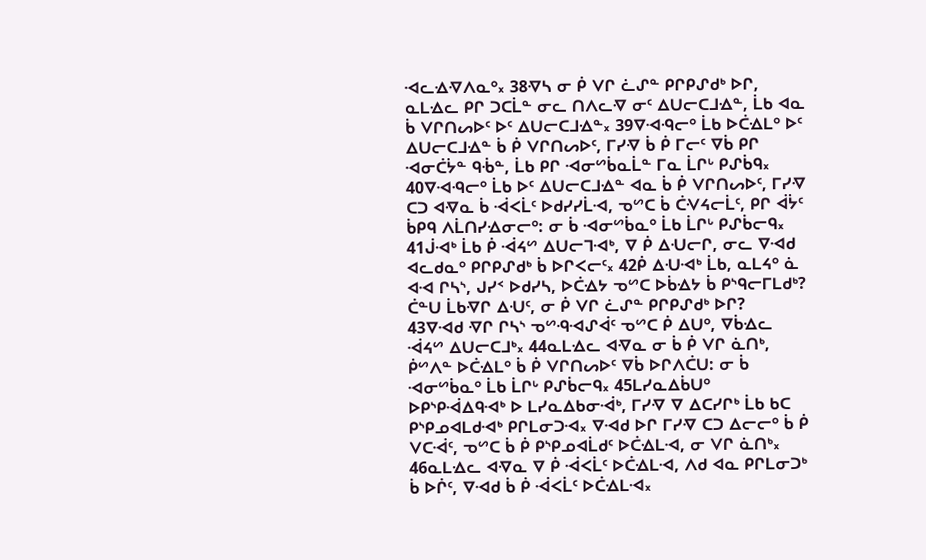ᐗᓚᐎᐌᐱᓇᐤ᙮ 38ᐌᓴ ᓂ ᑮ ᐯᒋ ᓛᔑᓐ ᑭᒋᑭᔑᑯᒃ ᐅᒋ, ᓇᒪᐎᓚ ᑭᒋ ᑐᑕᒫᓐ ᓂᓚ ᑎᐱᓚᐌ ᓂᑦ ᐃᑌᓕᑕᒧᐎᓐ, ᒫᑲ ᐊᓇ ᑳ ᐯᒋᑎᔕᐅᑦ ᐅᑦ ᐃᑌᓕᑕᒧᐎᓐ᙮ 39ᐁᐗᑴᓕᐤ ᒫᑲ ᐅᑖᐎᒪᐤ ᐅᑦ ᐃᑌᓕᑕᒧᐎᓐ ᑳ ᑮ ᐯᒋᑎᔕᐅᑦ, ᒥᓯᐌ ᑳ ᑮ ᒥᓕᑦ ᐁᑳ ᑭᒋ ᐗᓂᑖᔮᓐ ᑫᒀᓐ, ᒫᑲ ᑭᒋ ᐗᓂᔥᑳᓇᒫᓐ ᒥᓇ ᒫᒋᒡ ᑭᔑᑳᑫ᙮ 40ᐁᐗᑴᓕᐤ ᒫᑲ ᐅᑦ ᐃᑌᓕᑕᒧᐎᓐ ᐊᓇ ᑳ ᑮ ᐯᒋᑎᔕᐅᑦ, ᒥᓯᐌ ᑕᑐ ᐊᐌᓇ ᑳ ᐙᐸᒫᑦ ᐅᑯᓯᓯᒫᐗ, ᓀᔥᑕ ᑳ ᑖᐺᔦᓕᒫᑦ, ᑭᒋ ᐋᔮᑦ ᑳᑭᑫ ᐱᒫᑎᓯᐎᓂᓕᐤ: ᓂ ᑳ ᐗᓂᔥᑳᓇᐤ ᒫᑲ ᒫᒋᒡ ᑭᔑᑳᓕᑫ᙮
41ᒎᐗᒃ ᒫᑲ ᑮ ᐙᔦᔥ ᐃᑌᓕᒣᐗᒃ, ᐁ ᑮ ᐃᑗᓕᒋ, ᓂᓚ ᐁᐗᑯ ᐊᓚᑯᓇᐤ ᑭᒋᑭᔑᑯᒃ ᑳ ᐅᒋᐸᓕᑦ᙮ 42ᑮ ᐃᑗᐗᒃ ᒫᑲ, ᓇᒪᔦᐤ ᓈ ᐊᐗ ᒋᓴᔅ, ᒍᓯᑉ ᐅᑯᓯᓴ, ᐅᑖᐎᔭ ᓀᔥᑕ ᐅᑳᐎᔭ ᑳ ᑭᔅᑫᓕᒥᒪᑯᒃ? ᑖᓐᑌ ᒫᑲᐌᒋ ᐃᑗᑦ, ᓂ ᑮ ᐯᒋ ᓛᔑᓐ ᑭᒋᑭᔑᑯᒃ ᐅᒋ?
43ᐁᐗᑯ ᐌᒋ ᒋᓴᔅ ᓀᔥᑴᐗᔑᐋᑦ ᓀᔥᑕ ᑮ ᐃᑌᐤ, ᐁᑳᐎᓚ ᐙᔦᔥ ᐃᑌᓕᑕᒧᒃ᙮ 44ᓇᒪᐎᓚ ᐊᐌᓇ ᓂ ᑳ ᑮ ᐯᒋ ᓈᑎᒃ, ᑮᔥᐱᓐ ᐅᑖᐎᒪᐤ ᑳ ᑮ ᐯᒋᑎᔕᐅᑦ ᐁᑳ ᐅᒋᐱᑖᑌ: ᓂ ᑳ ᐗᓂᔥᑳᓇᐤ ᒫᑲ ᒫᒋᒡ ᑭᔑᑳᓕᑫ᙮ 45ᒪᓯᓇᐃᑳᑌᐤ ᐅᑭᔅᑭᐙᐃᑫᐗᒃ ᐅ ᒪᓯᓇᐃᑲᓂᐙᒃ, ᒥᓯᐌ ᐁ ᐃᑕᓯᒋᒃ ᒫᑲ ᑲᑕ ᑭᔅᑭᓄᐊᒪᑯᐗᒃ ᑭᒋᒪᓂᑐᐗ᙮ ᐁᐗᑯ ᐅᒋ ᒥᓯᐌ ᑕᑐ ᐃᓕᓕᐤ ᑳ ᑮ ᐯᑕᐙᑦ, ᓀᔥᑕ ᑳ ᑮ ᑭᔅᑭᓄᐊᒫᑯᑦ ᐅᑖᐎᒪᐗ, ᓂ ᐯᒋ ᓈᑎᒃ᙮ 46ᓇᒪᐎᓚ ᐊᐌᓇ ᐁ ᑮ ᐙᐸᒫᑦ ᐅᑖᐎᒪᐗ, ᐱᑯ ᐊᓇ ᑭᒋᒪᓂᑐᒃ ᑳ ᐅᒌᑦ, ᐁᐗᑯ ᑳ ᑮ ᐙᐸᒫᑦ ᐅᑖᐎᒪᐗ᙮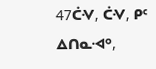47ᑖᐺ, ᑖᐺ, ᑭᑦ ᐃᑎᓇᐗᐤ,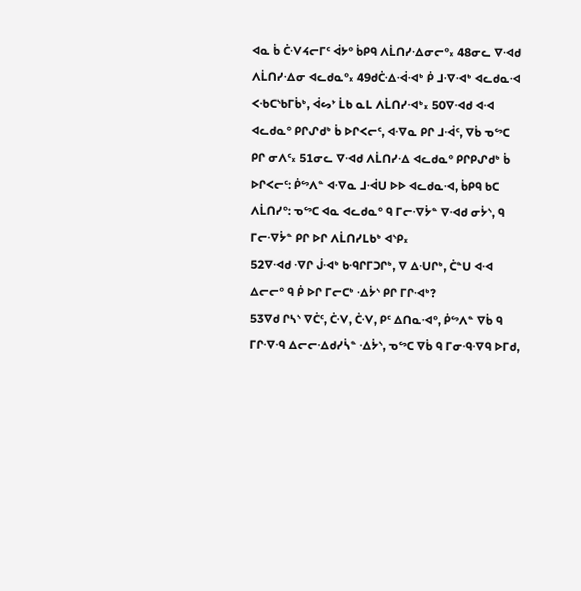ᐊᓇ ᑳ ᑖᐺᔦᓕᒥᑦ ᐋᔭᐤ ᑳᑭᑫ ᐱᒫᑎᓯᐎᓂᓕᐤ᙮ 48ᓂᓚ ᐁᐗᑯ ᐱᒫᑎᓯᐎᓂ ᐊᓚᑯᓇᐤ᙮ 49ᑯᑖᐎᐙᐗᒃ ᑮ ᒧᐌᐗᒃ ᐊᓚᑯᓇᐗ ᐸᑾᑕᔅᑲᒥᑳᒃ, ᐋᔕᔾ ᒫᑲ ᓇᒪ ᐱᒫᑎᓯᐗᒃ᙮ 50ᐁᐗᑯ ᐊᐗ ᐊᓚᑯᓇᐤ ᑭᒋᔑᑯᒃ ᑳ ᐅᒋᐸᓕᑦ, ᐊᐌᓇ ᑭᒋ ᒧᐙᑦ, ᐁᑳ ᓀᔥᑕ ᑭᒋ ᓂᐱᑦ᙮ 51ᓂᓚ ᐁᐗᑯ ᐱᒫᑎᓯᐎ ᐊᓚᑯᓇᐤ ᑭᒋᑭᔑᑯᒃ ᑳ ᐅᒋᐸᓕᑦ: ᑮᔥᐱᓐ ᐊᐌᓇ ᒧᐙᑌ ᐅᐅ ᐊᓚᑯᓇᐗ, ᑳᑭᑫ ᑲᑕ ᐱᒫᑎᓯᐤ: ᓀᔥᑕ ᐊᓇ ᐊᓚᑯᓇᐤ ᑫ ᒥᓕᐌᔮᓐ ᐁᐗᑯ ᓂᔮᔅ, ᑫ ᒥᓕᐌᔮᓐ ᑭᒋ ᐅᒋ ᐱᒫᑎᓯᒪᑲᒃ ᐊᔅᑭ᙮
52ᐁᐗᑯ ᐌᒋ ᒎᐗᒃ ᑲᑴᒋᒥᑐᒋᒃ, ᐁ ᐃᑗᒋᒃ, ᑖᓐᑌ ᐊᐗ ᐃᓕᓕᐤ ᑫ ᑮ ᐅᒋ ᒥᓕᑕᒃ ᐎᔮᔅ ᑭᒋ ᒥᒋᐗᒃ?
53ᐁᑯ ᒋᓴᔅ ᐁᑖᑦ, ᑖᐺ, ᑖᐺ, ᑭᑦ ᐃᑎᓇᐗᐤ, ᑮᔥᐱᓐ ᐁᑳ ᑫ ᒥᒋᐌᑴ ᐃᓕᓕᐎᑯᓯᓵᓐ ᐎᔮᔅ, ᓀᔥᑕ ᐁᑳ ᑫ ᒥᓂᑴᐌᑫ ᐅᒥᑯ,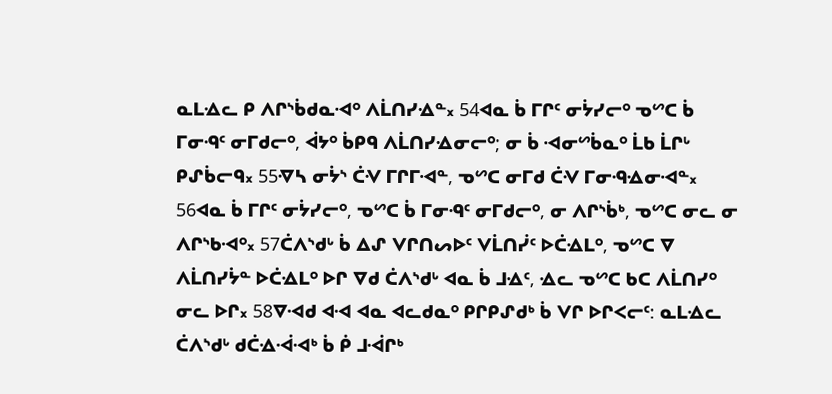ᓇᒪᐎᓚ ᑭ ᐱᒋᔅᑳᑯᓇᐗᐤ ᐱᒫᑎᓯᐎᓐ᙮ 54ᐊᓇ ᑳ ᒥᒋᑦ ᓂᔮᓯᓕᐤ ᓀᔥᑕ ᑳ ᒥᓂᑴᑦ ᓂᒥᑯᓕᐤ, ᐋᔭᐤ ᑳᑭᑫ ᐱᒫᑎᓯᐎᓂᓕᐤ; ᓂ ᑳ ᐗᓂᔥᑳᓇᐤ ᒫᑲ ᒫᒋᒡ ᑭᔑᑳᓕᑫ᙮ 55ᐌᓴ ᓂᔮᔅ ᑖᐺ ᒥᒋᒥᐗᓐ, ᓀᔥᑕ ᓂᒥᑯ ᑖᐺ ᒥᓂᑴᐎᓂᐗᓐ᙮ 56ᐊᓇ ᑳ ᒥᒋᑦ ᓂᔮᓯᓕᐤ, ᓀᔥᑕ ᑳ ᒥᓂᑴᑦ ᓂᒥᑯᓕᐤ, ᓂ ᐱᒋᔅᑳᒃ, ᓀᔥᑕ ᓂᓚ ᓂ ᐱᒋᔅᑲᐗᐤ᙮ 57ᑖᐱᔅᑯᒡ ᑳ ᐃᔑ ᐯᒋᑎᔕᐅᑦ ᐯᒫᑎᓰᑦ ᐅᑖᐎᒪᐤ, ᓀᔥᑕ ᐁ ᐱᒫᑎᓯᔮᓐ ᐅᑖᐎᒪᐤ ᐅᒋ ᐁᑯ ᑖᐱᔅᑯᒡ ᐊᓇ ᑳ ᒧᐎᑦ, ᐎᓚ ᓀᔥᑕ ᑲᑕ ᐱᒫᑎᓯᐤ ᓂᓚ ᐅᒋ᙮ 58ᐁᐗᑯ ᐊᐗ ᐊᓇ ᐊᓚᑯᓇᐤ ᑭᒋᑭᔑᑯᒃ ᑳ ᐯᒋ ᐅᒋᐸᓕᑦ: ᓇᒪᐎᓚ ᑖᐱᔅᑯᒡ ᑯᑖᐎᐙᐗᒃ ᑳ ᑮ ᒧᐙᒋᒃ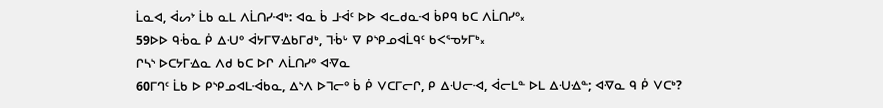ᒫᓇᐊ, ᐋᔕᔾ ᒫᑲ ᓇᒪ ᐱᒫᑎᓯᐗᒃ: ᐊᓇ ᑳ ᒧᐙᑦ ᐅᐅ ᐊᓚᑯᓇᐗ ᑳᑭᑫ ᑲᑕ ᐱᒫᑎᓯᐤ᙮
59ᐅᐅ ᑫᒀᓇ ᑮ ᐃᑗᐤ ᐋᔭᒥᐁᐎᑲᒥᑯᒃ, ᒣᒀᒡ ᐁ ᑭᔅᑭᓄᐊᒫᑫᑦ ᑲᐸᕐᓀᔭᒥᒃ᙮
ᒋᓴᔅ ᐅᑕᔭᒥᐎᓇ ᐱᑯ ᑲᑕ ᐅᒋ ᐱᒫᑎᓯᐤ ᐊᐌᓇ
60ᒥᒉᑦ ᒫᑲ ᐅ ᑭᔅᑭᓄᐊᒪᐙᑲᓇ, ᐃᔅᐱ ᐅᒣᓕᐤ ᑳ ᑮ ᐯᑕᒥᓕᒋ, ᑭ ᐃᑗᓕᐗ, ᐋᓕᒪᓐ ᐅᒪ ᐃᑗᐎᓐ; ᐊᐌᓇ ᑫ ᑮ ᐯᑕᒃ?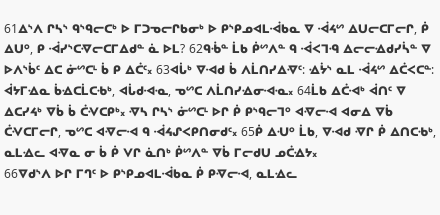61ᐃᔅᐱ ᒋᓴᔅ ᑫᔅᑫᓕᑕᒃ ᐅ ᒥᑐᓀᓕᒋᑲᓂᒃ ᐅ ᑭᔅᑭᓄᐊᒪᐙᑲᓇ ᐁ ᐙᔦᔥ ᐃᑌᓕᑕᒥᓕᒋ, ᑮ ᐃᑌᐤ, ᑭ ᐙᓯᔅᑕᐌᓕᑕᒥᐃᑯᓐ ᓈ ᐅᒪ? 62ᑫᒀᓐ ᒫᑲ ᑮᔥᐱᓐ ᑫ ᐙᐸᒣᑴ ᐃᓕᓕᐎᑯᓯᓵᓐ ᐁ ᐅᐱᔅᑳᑦ ᐃᑕ ᓃᔥᑕᒻ ᑳ ᑭ ᐃᑖᑦ᙮ 63ᐊᒑᒃ ᐁᐗᑯ ᑳ ᐱᒫᑎᓯᐃᐌᑦ: ᐎᔮᔅ ᓇᒪ ᐙᔦᔥ ᐃᑖᐸᑕᓐ: ᐋᔭᒥᐎᓇ ᑳᐎᑕᒫᑕᑾᒃ, ᐊᒑᑯᐗᓋ, ᓀᔥᑕ ᐱᒫᑎᓯᐎᓂᐗᓋ᙮ 64ᒫᑲ ᐃᑖᐗᒃ ᐋᑎᑦ ᐁ ᐃᑕᓯᔦᒃ ᐁᑳ ᑳ ᑖᐺᑕᑭᒃ᙮ ᐌᓴ ᒋᓴᔅ ᓃᔥᑕᒻ ᐅᒋ ᑮ ᑭᔅᑫᓕᒣᐤ ᐊᐌᓕᐗ ᐊᓂᐃ ᐁᑳ ᑖᐺᑕᒥᓕᒋ, ᓀᔥᑕ ᐊᐌᓕᐗ ᑫ ᐙᔦᔑᐸᑭᑎᓂᑯᑦ᙮ 65ᑮ ᐃᑗᐤ ᒫᑲ, ᐁᐗᑯ ᐌᒋ ᑮ ᐃᑎᑕᑾᒃ, ᓇᒪᐎᓚ ᐊᐌᓇ ᓂ ᑳ ᑮ ᐯᒋ ᓈᑎᒃ ᑮᔥᐱᓐ ᐁᑳ ᒥᓕᑯᑌ ᓄᑖᐎᔭ᙮
66ᐁᑯᔅᐱ ᐅᒋ ᒥᒉᑦ ᐅ ᑭᔅᑭᓄᐊᒪᐙᑲᓇ ᑮ ᑭᐌᓕᐗ, ᓇᒪᐎᓚ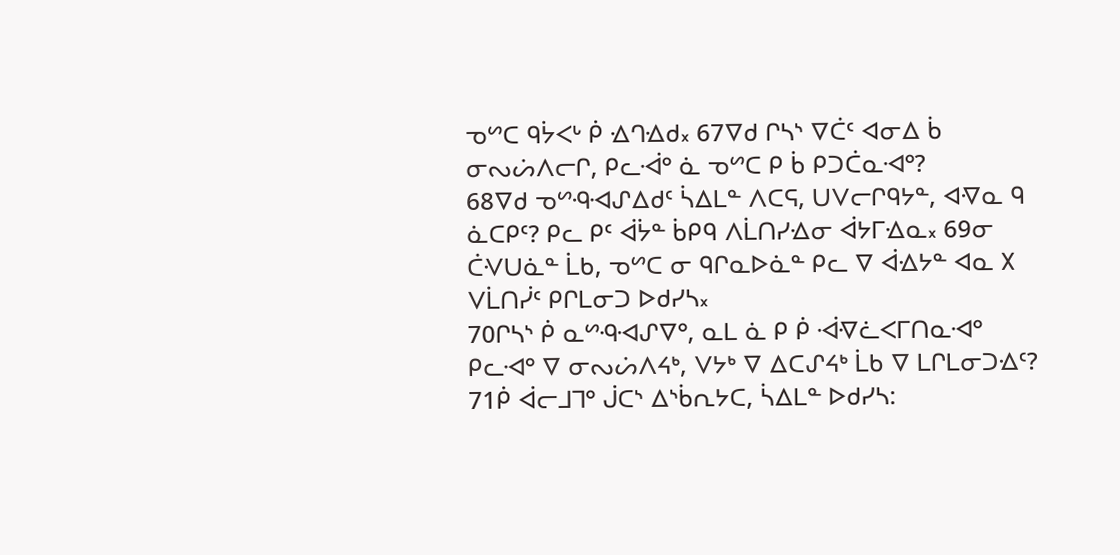ᓀᔥᑕ ᑫᔮᐸᒡ ᑮ ᐎᒉᐎᑯ᙮ 67ᐁᑯ ᒋᓴᔅ ᐁᑖᑦ ᐊᓂᐃ ᑳ ᓂᔓᔖᐱᓕᒋ, ᑭᓚᐙᐤ ᓈ ᓀᔥᑕ ᑭ ᑳ ᑭᑐᑖᓇᐗᐤ?
68ᐁᑯ ᓀᔥᑴᐗᔑᐃᑯᑦ ᓵᐃᒪᓐ ᐱᑕᕋ, ᑌᐯᓕᒋᑫᔭᓐ, ᐊᐌᓇ ᑫ ᓈᑕᑭᑦ? ᑭᓚ ᑭᑦ ᐋᔮᓐ ᑳᑭᑫ ᐱᒫᑎᓯᐎᓂ ᐋᔭᒥᐎᓇ᙮ 69ᓂ ᑖᐺᑌᓈᓐ ᒫᑲ, ᓀᔥᑕ ᓂ ᑫᒋᓇᐅᓈᓐ ᑭᓚ ᐁ ᐋᐎᔭᓐ ᐊᓇ ᙭ ᐯᒫᑎᓰᑦ ᑭᒋᒪᓂᑐ ᐅᑯᓯᓴ᙮
70ᒋᓴᔅ ᑮ ᓇᔥᑴᐗᔑᐁᐤ, ᓇᒪ ᓈ ᑭ ᑮ ᐙᐌᓛᐸᒥᑎᓇᐗᐤ ᑭᓚᐗᐤ ᐁ ᓂᔓᔖᐱᔦᒃ, ᐯᔭᒃ ᐁ ᐃᑕᔑᔦᒃ ᒫᑲ ᐁ ᒪᒋᒪᓂᑐᐎᑦ? 71ᑮ ᐋᓕᒧᒣᐤ ᒎᑕᔅ ᐃᔅᑳᕆᔭᑕ, ᓵᐃᒪᓐ ᐅᑯᓯᓴ: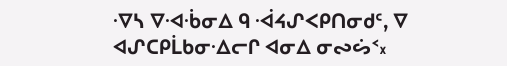ᐌᓴ ᐁᐗᒀᓂᐃ ᑫ ᐙᔦᔑᐸᑭᑎᓂᑯᑦ, ᐁ ᐊᔑᑕᑭᒫᑲᓂᐎᓕᒋ ᐊᓂᐃ ᓂᔓᔖᑉ᙮